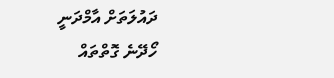ދައުލަތަށް އާމްދަނީ ހޯދޭނެ ގޮތްތައް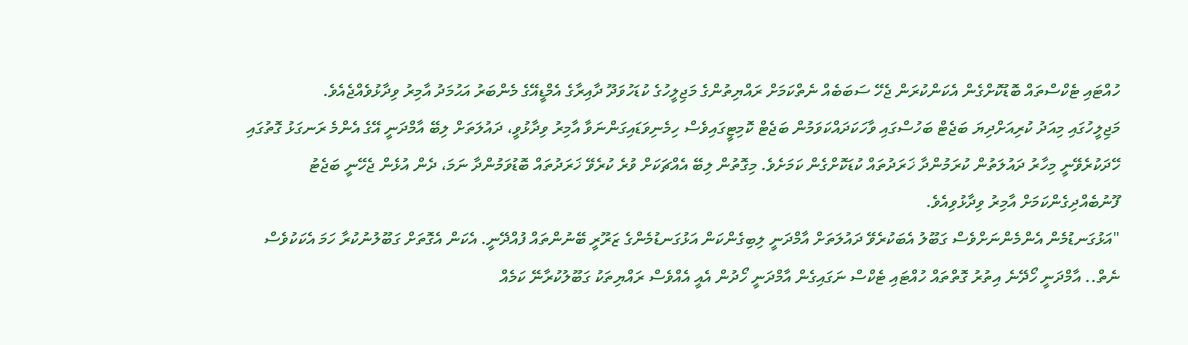ހުއްޓައި ޓެކްސްތައް ބޮޑުކޮށްގެން އެކަންކުރަން ޖެހޭ ސަބަބެއް ނެތްކަމަށް ރައްޔިތުންގެ މަޖިލީހުގެ ކުޑަހުވަދޫ ދާއިރާގެ އެމްޑީއޭގެ މެންބަރު އަޙުމަދު އާމިރު ވިދާޅުވެއްޖެއެވެ.
މަޖިލީހުގައި މިއަދު ކުރިއަށްދިޔަ ބަޖެޓް ބަހުސްގައި ވާހަކަދައްކަވަމުން ބަޖެޓް ކޮމިޓީގައިވެސް ހިމެނިވަޑައިގަންނަވާ އާމިރު ވިދާޅުވީ، ދައުލަތަށް ލިބޭ އާމްދަނީ އޭގެ އެންމެ ރަނގަޅު ގޮތުގައި ހޭދަކުރެވޭނީ މިހާރު ދައުލަތުން ކުރަމުންދާ ޚަރަދުތައް ކުޑަކޮށްގެން ކަމަށެވެ. މިގޮތުން ލިބޭ އެއްޗަކަށް ވުރެ ކުރެވޭ ޚަރަދުތައް ބޮޑުވަމުންދާ ނަމަ، ދެން އުޅެން ޖެހޭނީ ބަޖެޓު ފޫނުބެއްދިގެންކަމަށް އާމިރު ވިދާޅުވިއެވެ.
"އަޅުގަނޑުމެން އެންމެންނަށްވެސް ގަބޫލު އެބަކުރެވޭ ދައުލަތަށް އާމްދަނީ ލިބިގެންކަން އަޅުގަނޑުމެންގެ ޒަރޫރީ ބޭނުންތައް ފުއްދޭނީ. އެކަން އެގޮތަށް ގަބޫލުނުކުރާ ހަމަ އެކަކުވެސް ނެތް.. އާމްދަނީ ހޯދޭނެ އިތުރު ގޮތްތައް ހުއްޓައި ޓެކްސް ނަގައިގެން އާމްދަނީ ހޯދުން އެއީ އެއްވެސް ރައްޔިތަކު ގަބޫލުކުރާނޭ ކަމެއް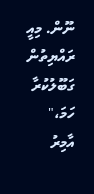ނޫން. މިއީ ރައްޔިތުން ގަބޫލުކުރާ ހަމަ،" އާމިރު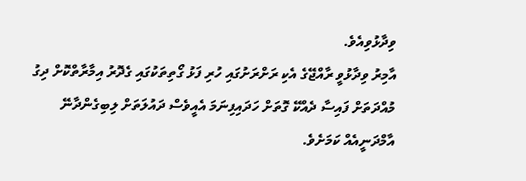ވިދާޅުވިއެވެ.
އާމިރު ވިދާޅުވީ ރާއްޖޭގެ އެކި ރަށްރަށުގައި ހުރި ފަޅު ގޯތިތަކުގައި ގެދޮރު އިމާރާތްކޮށް ދިގު މުއްދަތަށް ފައިސާ ދެއްކޭ ގޮތަށް ހަދައިފިނަމަ އެއީވެސް ދައުލަތަށް ލިބިގެންދާނޭ އާމްދަނީއެއް ކަމަށެވެ.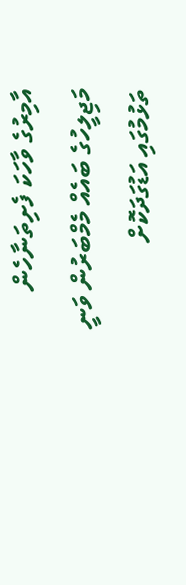އާމިރުގެ ވާހަކަ ފެށިތަނާހެން މަޖިލީހުގެ ބައެއް މެމްބަރުން ވަނީ ތަޅުމުގައި އަޑުގަދަކޮށް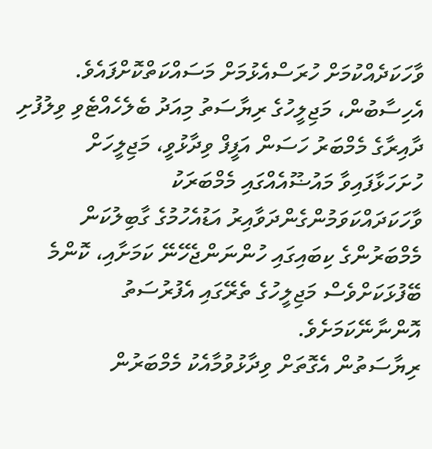ވާހަކަދެއްކުމަށް ހުރަސްއެޅުމަށް މަސައްކަތްކޮށްފައެވެ. އެހިސާބުން، މަޖިލީހުގެ ރިޔާސަތު މިއަދު ބެލެހެއްޓެވި ވިލުފުށި ދާއިރާގެ މެމްބަރު ހަސަން އަފީފް ވިދާޅުވީ، މަޖިލީހަށް ހުށަހަޅާފައިވާ މައުޟޫއެއްގައި މެމްބަރަކު ވާހަކަދައްކަވަމުންގެންދަވާއިރު އަޑުއެހުމުގެ ގާބިލުކަން މެމްބަރުންގެ ކިބައިގައި ހުންނަންޖެހޭނޭ ކަމަށާއި، ކޮންމެ ބޭފުޅަކަށްވެސް މަޖިލީހުގެ ތެރޭގައި އެފުރުސަތު އޮންނާނޭކަމަށެވެ.
ރިޔާސަތުން އެގޮތަށް ވިދާޅުވުމާއެކު މެމްބަރުން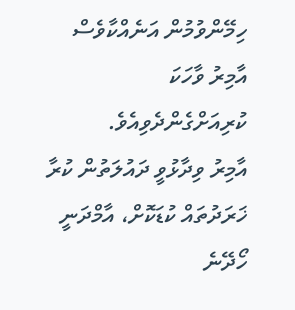ހިމޭންވުމުން އަނެއްކާވެސް އާމިރު ވާހަކަ ކުރިއަށްގެންދެވިއެވެ.
އާމިރު ވިދާޅުވީ ދައުލަތުން ކުރާ ޚަރަދުތައް ކުޑަކޮށް، އާމްދަނީ ހޯދޭނެ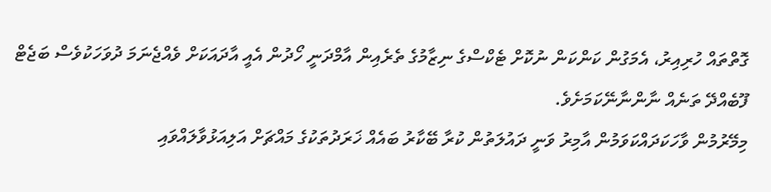ގޮތްތައް ހުރިއިރު، އެމަގުން ކަންކަން ނުކޮށް ޓެކްސްގެ ނިޒާމުގެ ތެރެއިން އާމްދަނީ ހޯދުން އެއީ އާދައަކަށް ވެއްޖެނަމަ ދުވަހަކުވެސް ބަޖެޓް ފޫބެއްދޭ ތަނެއް ނާންނާނޭކަމަށެވެ.
މިމޭރުމުން ވާހަކަދައްކަވަމުން އާމިރު ވަނީ ދައުލަތުން ކުރާ ބޭކާރު ބައެއް ޚަރަދުތަކުގެ މައްޗަށް އަލިއަޅުވާލައްވައި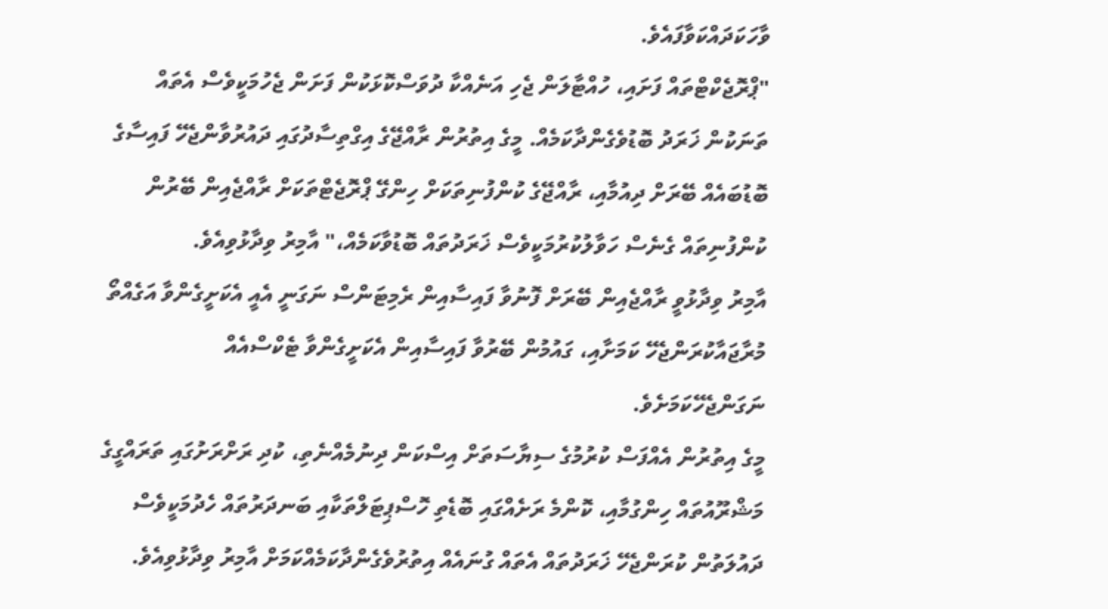ވާހަކަދައްކަވާފައެވެ.
"ޕްރޮޖެކްޓްތައް ފަށައި، ހުއްޓާލަން ޖެހި އަނެއްކާ ދުވަސްކޮޅަކުން ފަށަން ޖެހުމަކީވެސް އެތައް ތަނަކުން ޚަރަދު ބޮޑުވެގެންދާކަމެއް. މީގެ އިތުރުން ރާއްޖޭގެ އިގްތިސާދުގައި ދައުރުވާންޖެހޭ ފައިސާގެ ބޮޑުބައެއް ބޭރަށް ދިއުމާއި، ރާއްޖޭގެ ކުންފުނިތަކަށް ހިންގޭ ޕްރޮޖެޓްތަކަށް ރާއްޖެއިން ބޭރުން ކުންފުނިތައް ގެނެސް ހަވާލުކުރުމަކީވެސް ޚަރަދުތައް ބޮޑުވާކަމެއް،" އާމިރު ވިދާޅުވިއެވެ.
އާމިރު ވިދާޅުވީ ރާއްޖެއިން ބޭރަށް ފޮނުވާ ފައިސާއިން ރެމިޓަންސް ނަގަނީ އެއީ އެކަށީގެންވާ އަގެއްތޯ މުރާޖައާކުރަންޖެހޭ ކަމަށާއި، ގައުމުން ބޭރުވާ ފައިސާއިން އެކަށީގެންވާ ޓެކްސްއެއް ނަގަންޖެހޭކަމަށެވެ.
މީގެ އިތުރުން އެއްފަސް ކުރުމުގެ ސިޔާސަތަށް އިސްކަން ދިނުމެއްނެތި، ކުދި ރަށްރަށުގައި ތަރައްގީގެ މަޝްރޫއުތައް ހިންގުމާއި، ކޮންމެ ރަށެއްގައި ބޮޑެތި ހޮސްޕިޓަލްތަކާއި ބަނދަރުތައް ހެދުމަކީވެސް ދައުލަތުން ކުރަންޖެހޭ ޚަރަދުތައް އެތައް ގުނައެއް އިތުރުވެގެންދާކަމެއްކަމަށް އާމިރު ވިދާޅުވިއެވެ.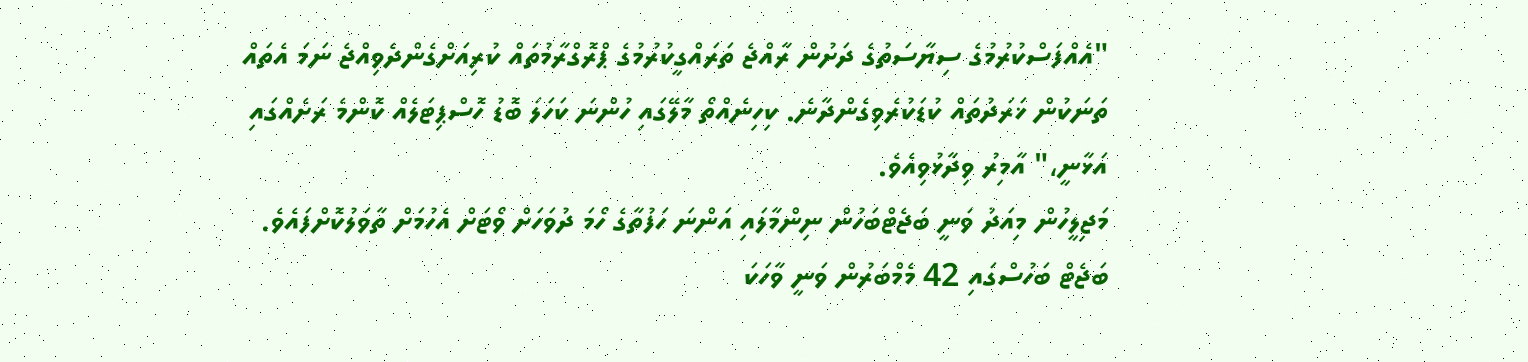"އެއްފަސްކުރުމުގެ ސިޔާސަތުގެ ދަށުން ރާއްޖެ ތަރައްގީކުރުމުގެ ޕްރޮގްރާމުތައް ކުރިއަށްގެންދެވިއްޖެ ނަމަ އެތައް ތަނަކުން ޚަރަދުތައް ކުޑަކުރެވިގެންދާނެ. ކިހިނެއްތޯ މާލޭގައި ހުންނަ ކަހަލަ ބޮޑު ހޮސްޕިޓަލެއް ކޮންމެ ރަށެއްގައި އަޅާނީ،" އާމިރު ވިދާޅުވިއެވެ.
މަޖިލީހުން މިއަދު ވަނީ ބަޖެޓްބަހުން ނިންމާލައި އަންނަ ހަފުތާގެ ހޯމަ ދުވަހަށް ވޯޓަށް އެހުމަށް ތާވަލުކޮށްފައެވެ. ބަޖެޓް ބަހުސްގައި 42 މެމްބަރުން ވަނީ ވާހަކަ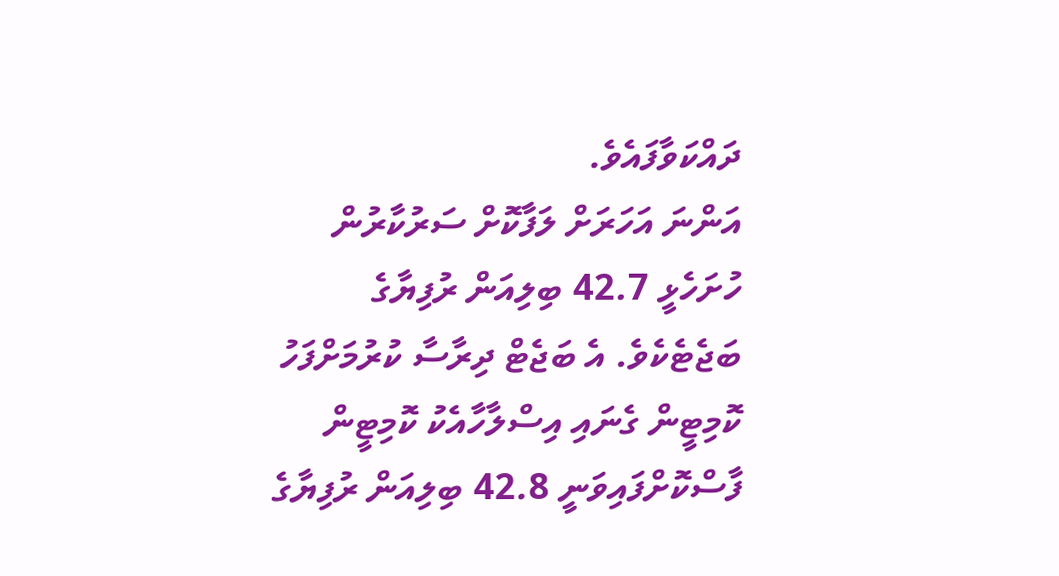ދައްކަވާފައެވެ.
އަންނަ އަހަރަށް ލަފާކޮށް ސަރުކާރުން ހުށަހެޅީ 42.7 ބިލިއަން ރުފިޔާގެ ބަޖެޓެކެވެ. އެ ބަޖެޓް ދިރާސާ ކުރުމަށްފަހު ކޮމިޓީން ގެނައި އިސްލާހާއެކު ކޮމިޓީން ފާސްކޮށްފައިވަނީ 42.8 ބިލިއަން ރުފިޔާގެ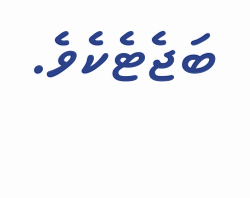ބަޖެޓެކެވެ.